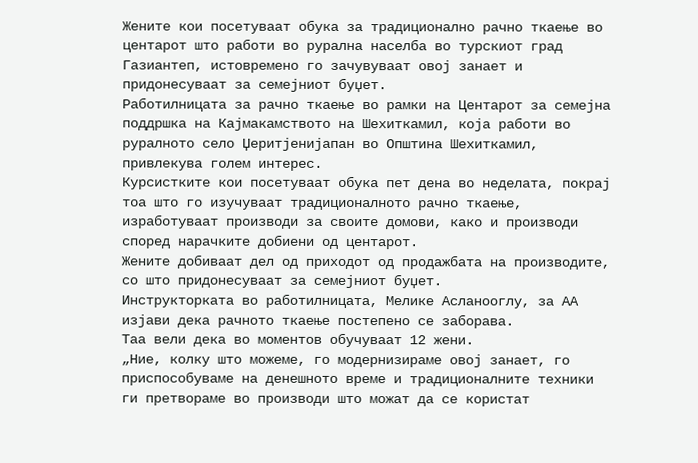Жените кои посетуваат обука за традиционално рачно ткаење во центарот што работи во рурална населба во турскиот град Газиантеп, истовремено го зачувуваат овој занает и придонесуваат за семејниот буџет.
Работилницата за рачно ткаење во рамки на Центарот за семејна поддршка на Кајмакамството на Шехиткамил, која работи во руралното село Џеритјенијапан во Општина Шехиткамил, привлекува голем интерес.
Курсистките кои посетуваат обука пет дена во неделата, покрај тоа што го изучуваат традиционалното рачно ткаење, изработуваат производи за своите домови, како и производи според нарачките добиени од центарот.
Жените добиваат дел од приходот од продажбата на производите, со што придонесуваат за семејниот буџет.
Инструкторката во работилницата, Мелике Асланооглу, за АА изјави дека рачното ткаење постепено се заборава.
Таа вели дека во моментов обучуваат 12 жени.
„Ние, колку што можеме, го модернизираме овој занает, го приспособуваме на денешното време и традиционалните техники ги претвораме во производи што можат да се користат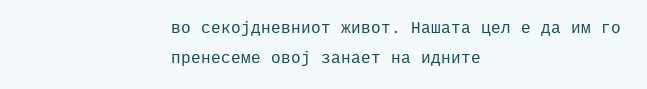во секојдневниот живот. Нашата цел е да им го пренесеме овој занает на идните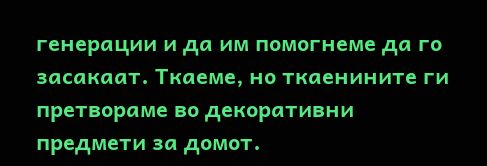генерации и да им помогнеме да го засакаат. Ткаеме, но ткаенините ги претвораме во декоративни предмети за домот.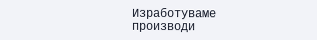Изработуваме производи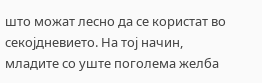што можат лесно да се користат во секојдневието. На тој начин, младите со уште поголема желба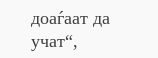доаѓаат да учат“,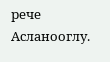рече Асланооглу.